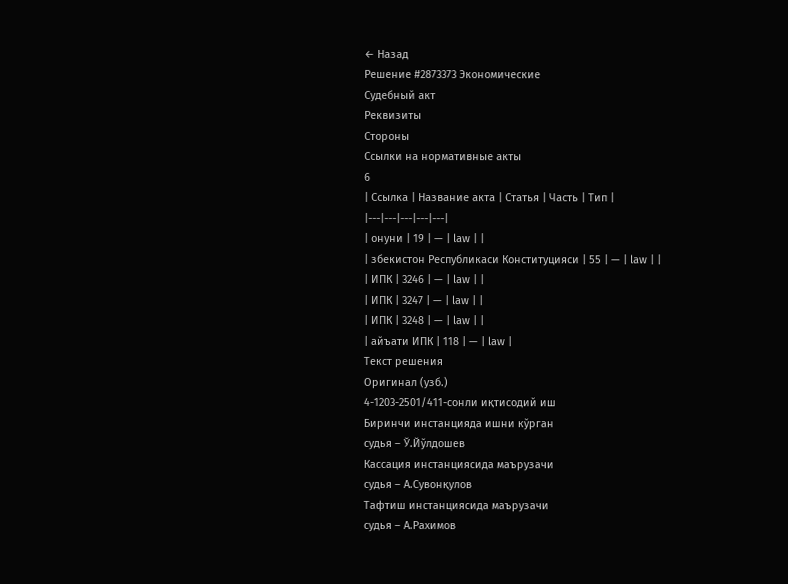← Назад
Решение #2873373 Экономические
Судебный акт
Реквизиты
Стороны
Ссылки на нормативные акты
6
| Ссылка | Название акта | Статья | Часть | Тип |
|---|---|---|---|---|
| онуни | 19 | — | law | |
| збекистон Республикаси Конституцияси | 55 | — | law | |
| ИПК | 3246 | — | law | |
| ИПК | 3247 | — | law | |
| ИПК | 3248 | — | law | |
| айъати ИПК | 118 | — | law |
Текст решения
Оригинал (узб.)
4-1203-2501/411-сонли иқтисодий иш
Биринчи инстанцияда ишни кўрган
судья – Ў.Йўлдошев
Кассация инстанциясида маърузачи
судья – А.Сувонқулов
Тафтиш инстанциясида маърузачи
судья – А.Рахимов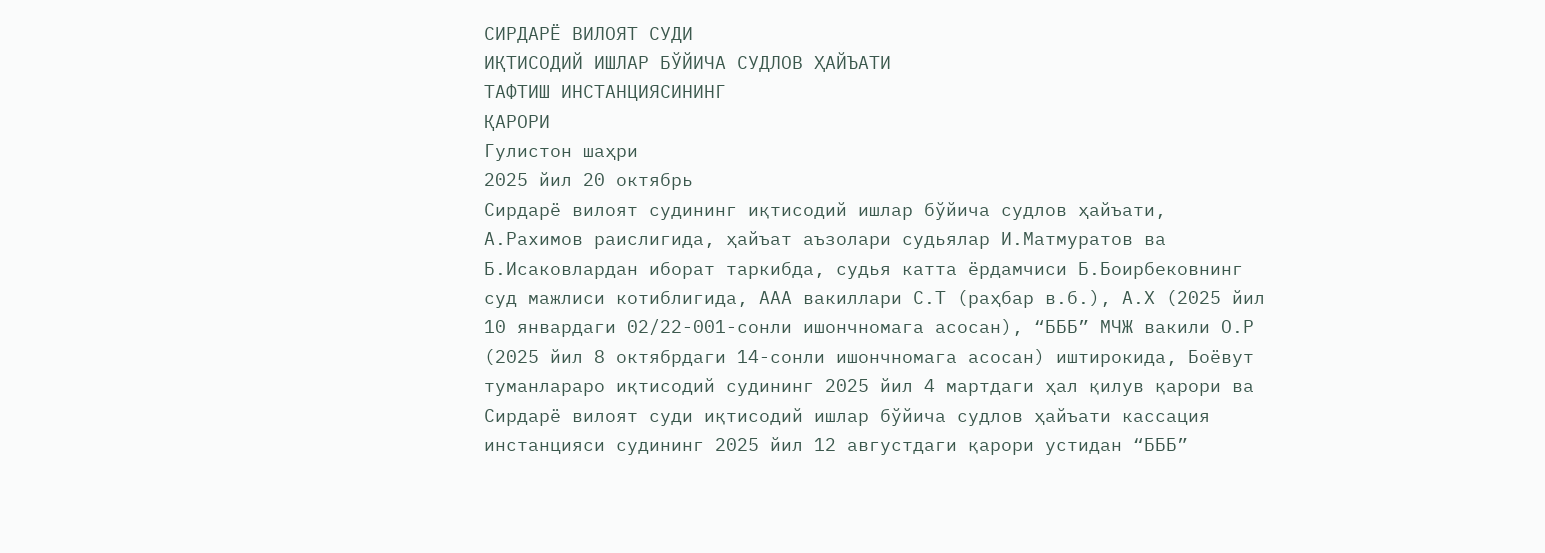СИРДАРЁ ВИЛОЯТ СУДИ
ИҚТИСОДИЙ ИШЛАР БЎЙИЧА СУДЛОВ ҲАЙЪАТИ
ТАФТИШ ИНСТАНЦИЯСИНИНГ
ҚАРОРИ
Гулистон шаҳри
2025 йил 20 октябрь
Сирдарё вилоят судининг иқтисодий ишлар бўйича судлов ҳайъати,
А.Рахимов раислигида, ҳайъат аъзолари судьялар И.Матмуратов ва
Б.Исаковлардан иборат таркибда, судья катта ёрдамчиси Б.Боирбековнинг
суд мажлиси котиблигида, ААА вакиллари С.Т (раҳбар в.б.), А.Х (2025 йил
10 январдаги 02/22-001-сонли ишончномага асосан), “БББ” МЧЖ вакили О.Р
(2025 йил 8 октябрдаги 14-сонли ишончномага асосан) иштирокида, Боёвут
туманлараро иқтисодий судининг 2025 йил 4 мартдаги ҳал қилув қарори ва
Сирдарё вилоят суди иқтисодий ишлар бўйича судлов ҳайъати кассация
инстанцияси судининг 2025 йил 12 августдаги қарори устидан “БББ”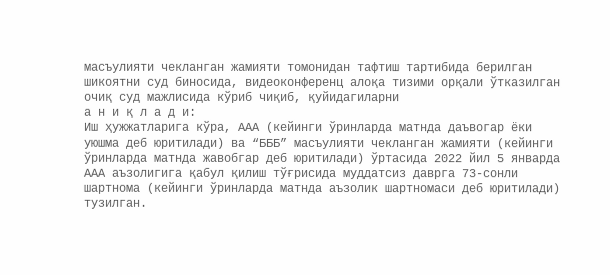масъулияти чекланган жамияти томонидан тафтиш тартибида берилган
шикоятни суд биносида, видеоконференц алоқа тизими орқали ўтказилган
очиқ суд мажлисида кўриб чиқиб, қуйидагиларни
а н и қ л а д и:
Иш ҳужжатларига кўра, ААА (кейинги ўринларда матнда даъвогар ёки
уюшма деб юритилади) ва “БББ” масъулияти чекланган жамияти (кейинги
ўринларда матнда жавобгар деб юритилади) ўртасида 2022 йил 5 январда
ААА аъзолигига қабул қилиш тўғрисида муддатсиз даврга 73-сонли
шартнома (кейинги ўринларда матнда аъзолик шартномаси деб юритилади)
тузилган.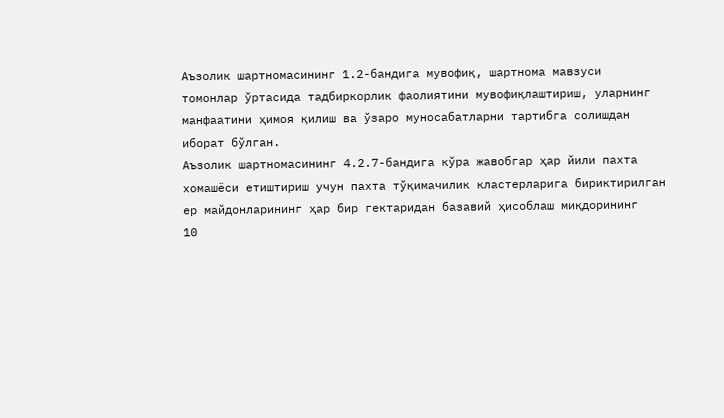Аъзолик шартномасининг 1.2-бандига мувофиқ, шартнома мавзуси
томонлар ўртасида тадбиркорлик фаолиятини мувофиқлаштириш, уларнинг
манфаатини ҳимоя қилиш ва ўзаро муносабатларни тартибга солишдан
иборат бўлган.
Аъзолик шартномасининг 4.2.7-бандига кўра жавобгар ҳар йили пахта
хомашёси етиштириш учун пахта тўқимачилик кластерларига бириктирилган
ер майдонларининг ҳар бир гектаридан базавий ҳисоблаш миқдорининг
10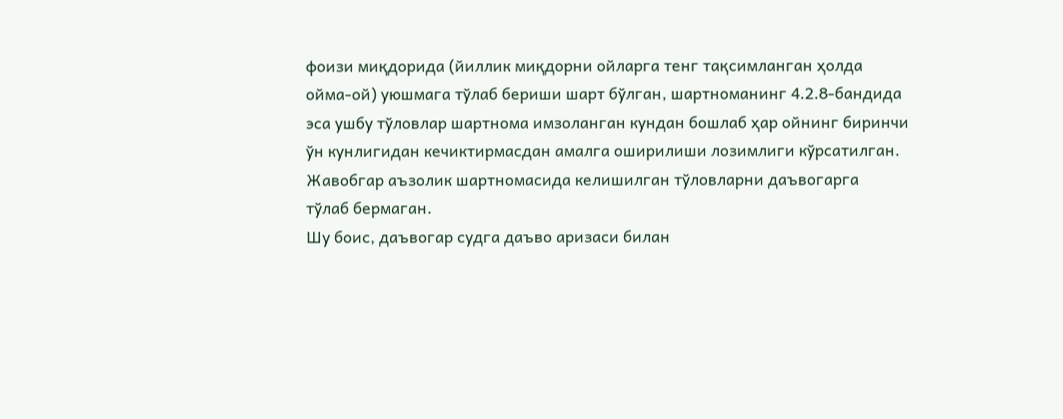фоизи миқдорида (йиллик миқдорни ойларга тенг тақсимланган ҳолда
ойма-ой) уюшмага тўлаб бериши шарт бўлган, шартноманинг 4.2.8-бандида
эса ушбу тўловлар шартнома имзоланган кундан бошлаб ҳар ойнинг биринчи
ўн кунлигидан кечиктирмасдан амалга оширилиши лозимлиги кўрсатилган.
Жавобгар аъзолик шартномасида келишилган тўловларни даъвогарга
тўлаб бермаган.
Шу боис, даъвогар судга даъво аризаси билан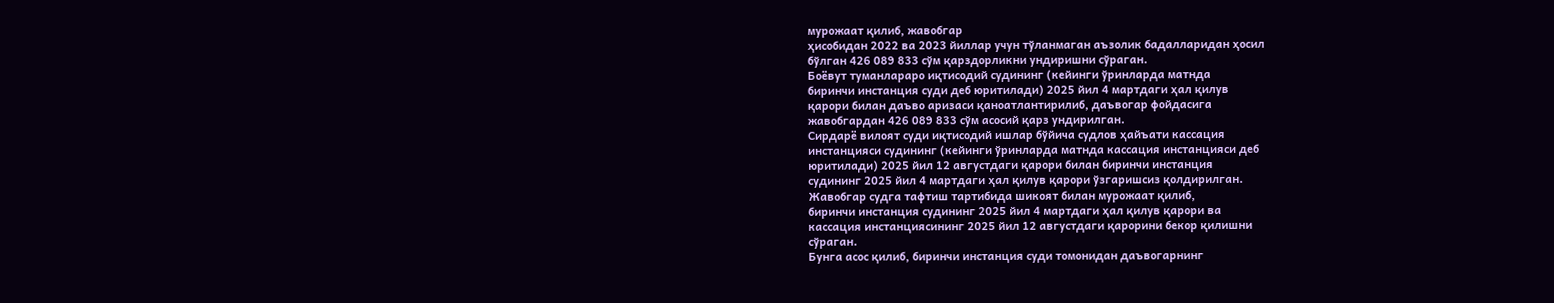мурожаат қилиб, жавобгар
ҳисобидан 2022 ва 2023 йиллар учун тўланмаган аъзолик бадалларидан ҳосил
бўлган 426 089 833 сўм қарздорликни ундиришни сўраган.
Боёвут туманлараро иқтисодий судининг (кейинги ўринларда матнда
биринчи инстанция суди деб юритилади) 2025 йил 4 мартдаги ҳал қилув
қарори билан даъво аризаси қаноатлантирилиб, даъвогар фойдасига
жавобгардан 426 089 833 сўм асосий қарз ундирилган.
Сирдарё вилоят суди иқтисодий ишлар бўйича судлов ҳайъати кассация
инстанцияси судининг (кейинги ўринларда матнда кассация инстанцияси деб
юритилади) 2025 йил 12 августдаги қарори билан биринчи инстанция
судининг 2025 йил 4 мартдаги ҳал қилув қарори ўзгаришсиз қолдирилган.
Жавобгар судга тафтиш тартибида шикоят билан мурожаат қилиб,
биринчи инстанция судининг 2025 йил 4 мартдаги ҳал қилув қарори ва
кассация инстанциясининг 2025 йил 12 августдаги қарорини бекор қилишни
сўраган.
Бунга асос қилиб, биринчи инстанция суди томонидан даъвогарнинг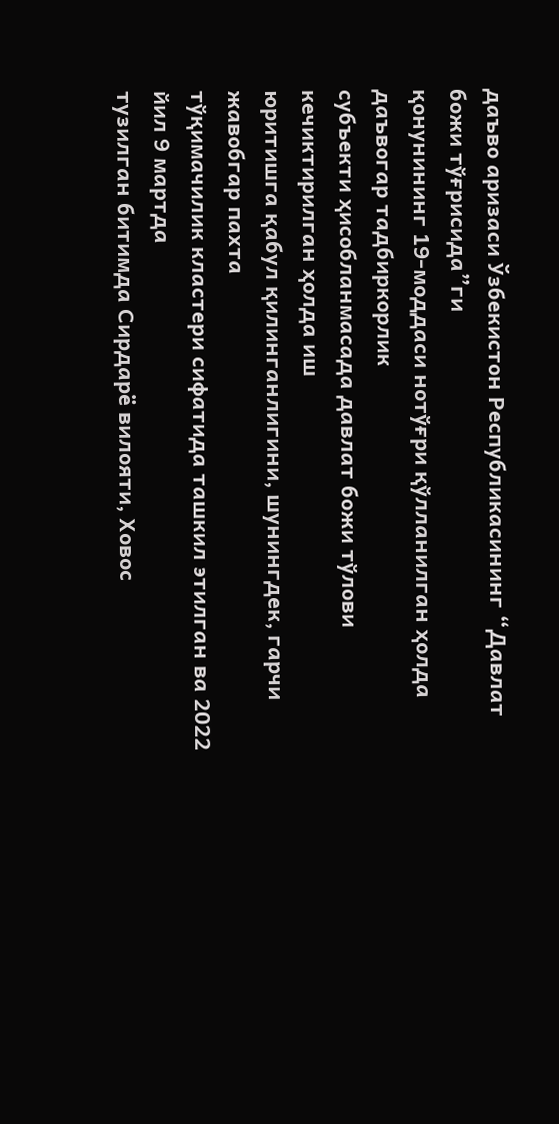даъво аризаси Ўзбекистон Республикасининг “Давлат божи тўғрисида”ги
қонунининг 19-моддаси нотўғри қўлланилган ҳолда даъвогар тадбиркорлик
субъекти ҳисобланмасада давлат божи тўлови кечиктирилган ҳолда иш
юритишга қабул қилинганлигини, шунингдек, гарчи жавобгар пахта
тўқимачилик кластери сифатида ташкил этилган ва 2022 йил 9 мартда
тузилган битимда Сирдарё вилояти, Ховос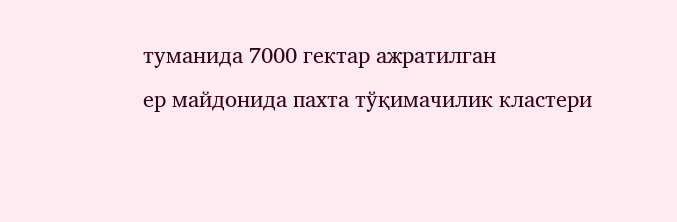туманида 7000 гектар ажратилган
ер майдонида пахта тўқимачилик кластери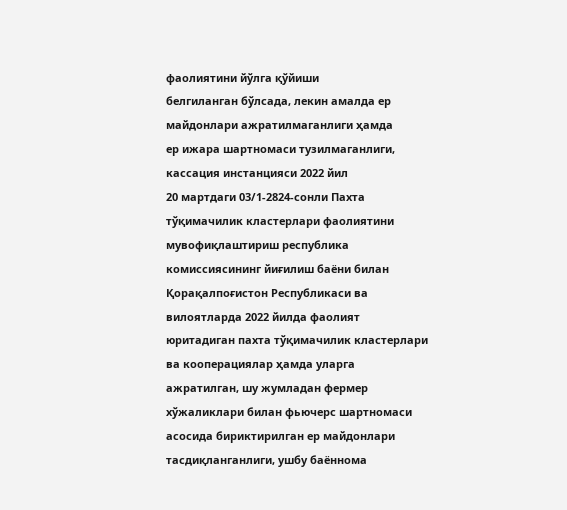фаолиятини йўлга қўйиши
белгиланган бўлсада, лекин амалда ер майдонлари ажратилмаганлиги ҳамда
ер ижара шартномаси тузилмаганлиги, кассация инстанцияси 2022 йил
20 мартдаги 03/1-2824-сонли Пахта тўқимачилик кластерлари фаолиятини
мувофиқлаштириш республика комиссиясининг йиғилиш баёни билан
Қорақалпоғистон Республикаси ва вилоятларда 2022 йилда фаолият
юритадиган пахта тўқимачилик кластерлари ва кооперациялар ҳамда уларга
ажратилган, шу жумладан фермер хўжаликлари билан фьючерс шартномаси
асосида бириктирилган ер майдонлари тасдиқланганлиги, ушбу баённома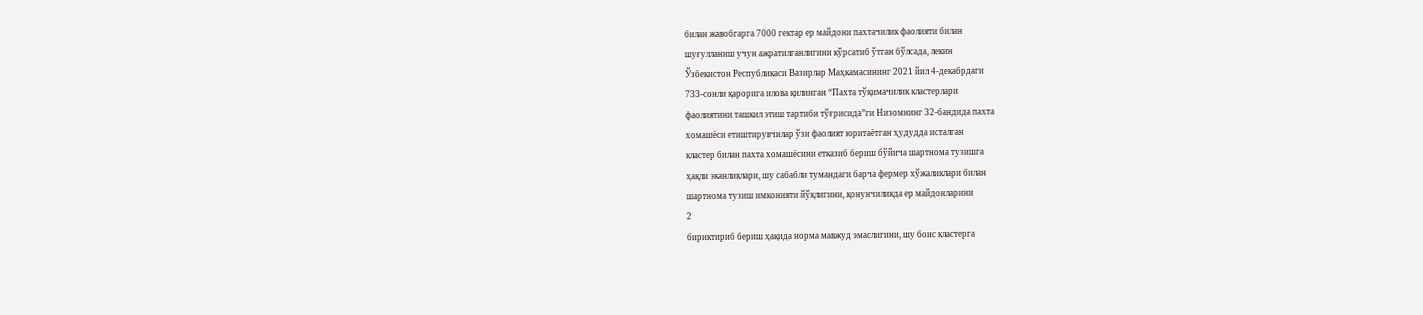билан жавобгарга 7000 гектар ер майдони пахтачилик фаолияти билан
шуғулланиш учун ажратилганлигини кўрсатиб ўтган бўлсада, лекин
Ўзбекистон Республикаси Вазирлар Маҳкамасининг 2021 йил 4-декабрдаги
733-сонли қарорига илова қилинган “Пахта тўқимачилик кластерлари
фаолиятини ташкил этиш тартиби тўғрисида”ги Низомнинг 32-бандида пахта
хомашёси етиштирувчилар ўзи фаолият юритаётган ҳудудда исталган
кластер билан пахта хомашёсини етказиб бериш бўйича шартнома тузишга
ҳақли эканликлари, шу сабабли тумандаги барча фермер хўжаликлари билан
шартнома тузиш имконияти йўқлигини, қонунчиликда ер майдонларини
2
бириктириб бериш ҳақида норма мавжуд эмаслигини, шу боис кластерга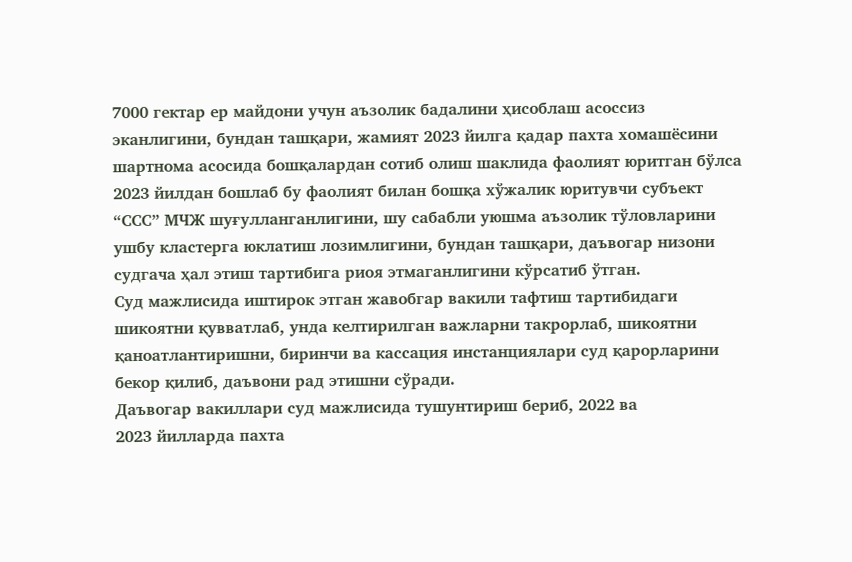7000 гектар ер майдони учун аъзолик бадалини ҳисоблаш асоссиз
эканлигини, бундан ташқари, жамият 2023 йилга қадар пахта хомашёсини
шартнома асосида бошқалардан сотиб олиш шаклида фаолият юритган бўлса
2023 йилдан бошлаб бу фаолият билан бошқа хўжалик юритувчи субъект
“ССС” МЧЖ шуғулланганлигини, шу сабабли уюшма аъзолик тўловларини
ушбу кластерга юклатиш лозимлигини, бундан ташқари, даъвогар низони
судгача ҳал этиш тартибига риоя этмаганлигини кўрсатиб ўтган.
Суд мажлисида иштирок этган жавобгар вакили тафтиш тартибидаги
шикоятни қувватлаб, унда келтирилган важларни такрорлаб, шикоятни
қаноатлантиришни, биринчи ва кассация инстанциялари суд қарорларини
бекор қилиб, даъвони рад этишни сўради.
Даъвогар вакиллари суд мажлисида тушунтириш бериб, 2022 ва
2023 йилларда пахта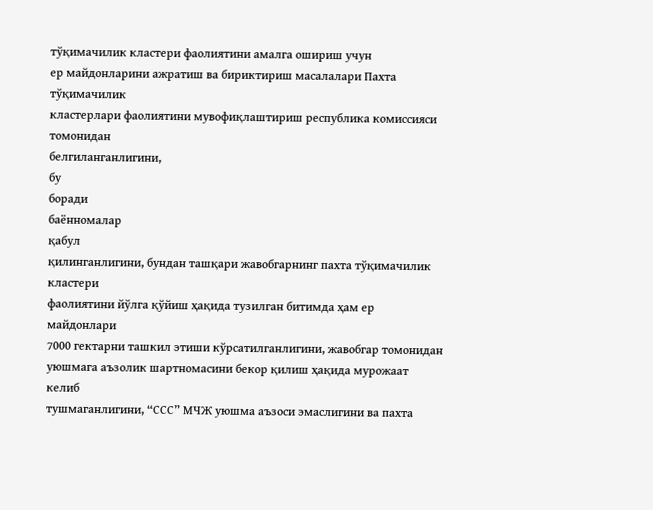тўқимачилик кластери фаолиятини амалга ошириш учун
ер майдонларини ажратиш ва бириктириш масалалари Пахта тўқимачилик
кластерлари фаолиятини мувофиқлаштириш республика комиссияси
томонидан
белгиланганлигини,
бу
боради
баённомалар
қабул
қилинганлигини, бундан ташқари жавобгарнинг пахта тўқимачилик кластери
фаолиятини йўлга қўйиш ҳақида тузилган битимда ҳам ер майдонлари
7000 гектарни ташкил этиши кўрсатилганлигини, жавобгар томонидан
уюшмага аъзолик шартномасини бекор қилиш ҳақида мурожаат келиб
тушмаганлигини, “ССС” МЧЖ уюшма аъзоси эмаслигини ва пахта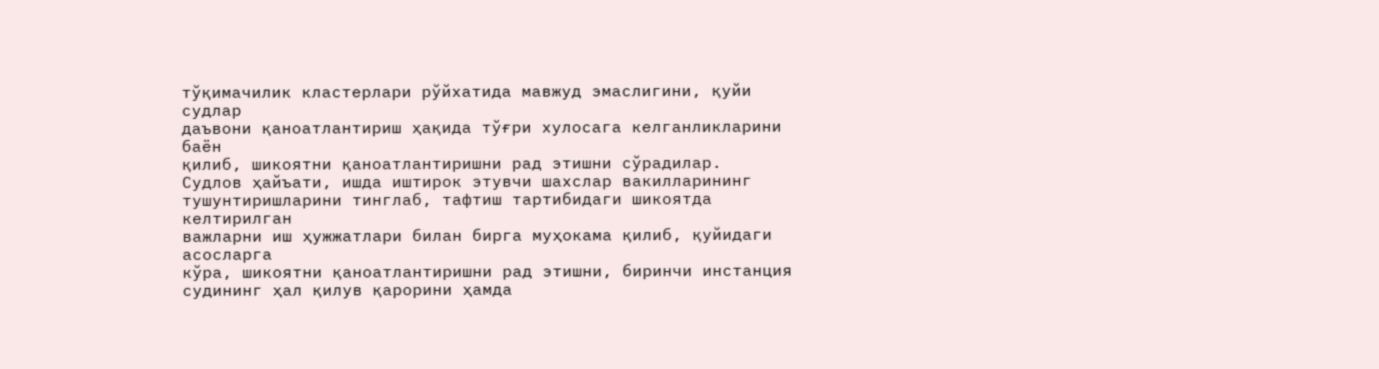тўқимачилик кластерлари рўйхатида мавжуд эмаслигини, қуйи судлар
даъвони қаноатлантириш ҳақида тўғри хулосага келганликларини баён
қилиб, шикоятни қаноатлантиришни рад этишни сўрадилар.
Судлов ҳайъати, ишда иштирок этувчи шахслар вакилларининг
тушунтиришларини тинглаб, тафтиш тартибидаги шикоятда келтирилган
важларни иш ҳужжатлари билан бирга муҳокама қилиб, қуйидаги асосларга
кўра, шикоятни қаноатлантиришни рад этишни, биринчи инстанция
судининг ҳал қилув қарорини ҳамда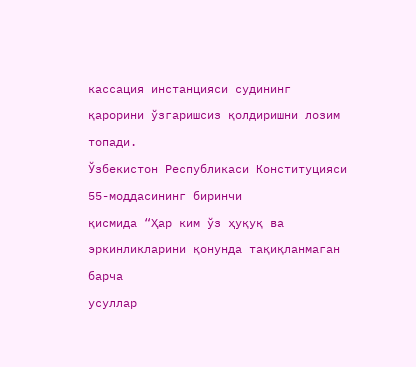кассация инстанцияси судининг
қарорини ўзгаришсиз қолдиришни лозим топади.
Ўзбекистон Республикаси Конституцияси 55-моддасининг биринчи
қисмида “Ҳар ким ўз ҳуқуқ ва эркинликларини қонунда тақиқланмаган барча
усуллар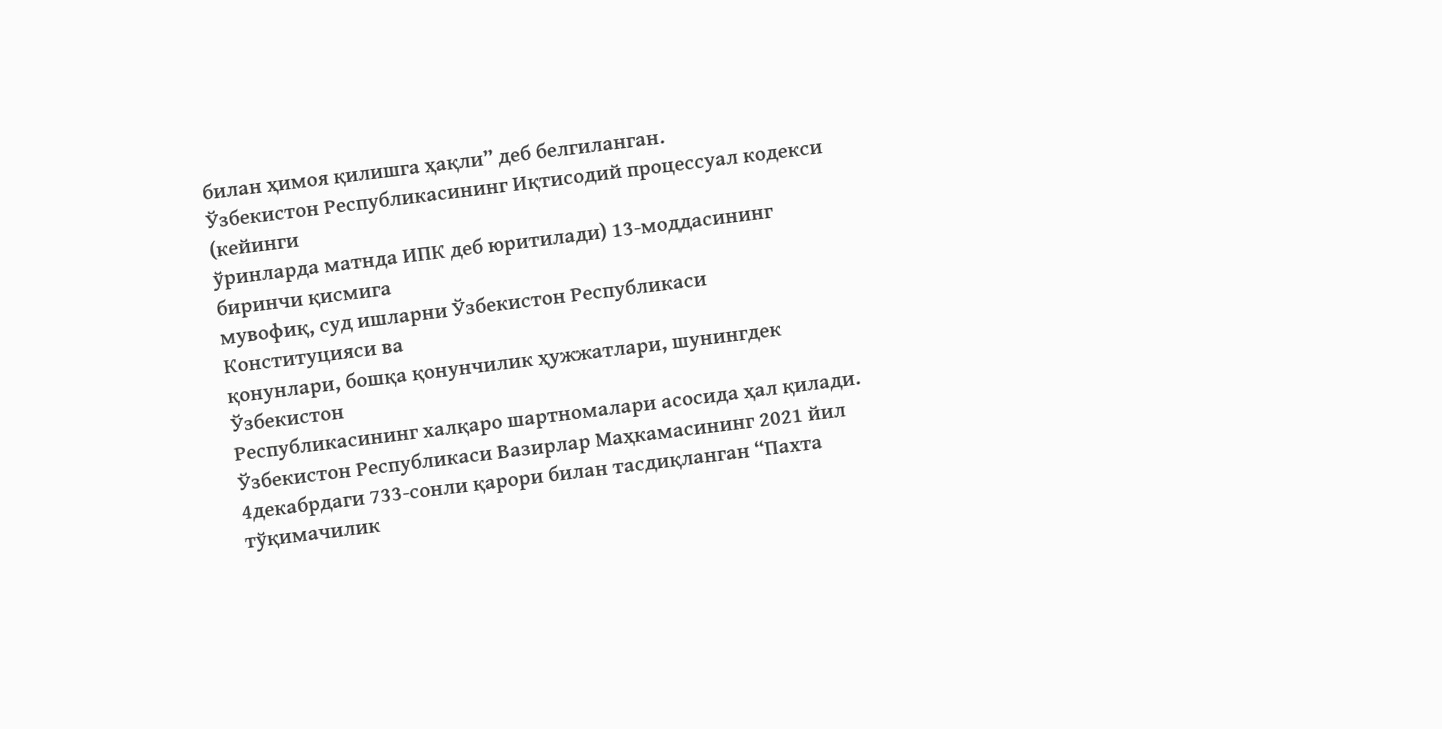билан ҳимоя қилишга ҳақли” деб белгиланган.
Ўзбекистон Республикасининг Иқтисодий процессуал кодекси (кейинги
ўринларда матнда ИПК деб юритилади) 13-моддасининг биринчи қисмига
мувофиқ, суд ишларни Ўзбекистон Республикаси Конституцияси ва
қонунлари, бошқа қонунчилик ҳужжатлари, шунингдек Ўзбекистон
Республикасининг халқаро шартномалари асосида ҳал қилади.
Ўзбекистон Республикаси Вазирлар Маҳкамасининг 2021 йил 4декабрдаги 733-сонли қарори билан тасдиқланган “Пахта тўқимачилик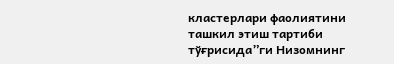кластерлари фаолиятини ташкил этиш тартиби тўғрисида”ги Низомнинг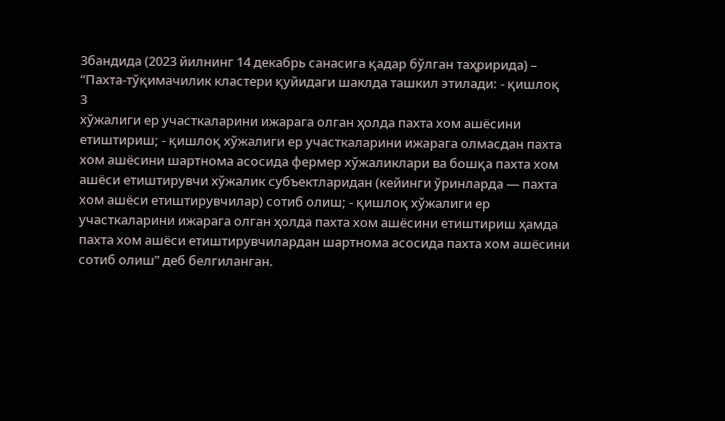3бандида (2023 йилнинг 14 декабрь санасига қадар бўлган таҳририда) –
“Пахта-тўқимачилик кластери қуйидаги шаклда ташкил этилади: - қишлоқ
3
хўжалиги ер участкаларини ижарага олган ҳолда пахта хом ашёсини
етиштириш; - қишлоқ хўжалиги ер участкаларини ижарага олмасдан пахта
хом ашёсини шартнома асосида фермер хўжаликлари ва бошқа пахта хом
ашёси етиштирувчи хўжалик субъектларидан (кейинги ўринларда — пахта
хом ашёси етиштирувчилар) сотиб олиш; - қишлоқ хўжалиги ер
участкаларини ижарага олган ҳолда пахта хом ашёсини етиштириш ҳамда
пахта хом ашёси етиштирувчилардан шартнома асосида пахта хом ашёсини
сотиб олиш” деб белгиланган.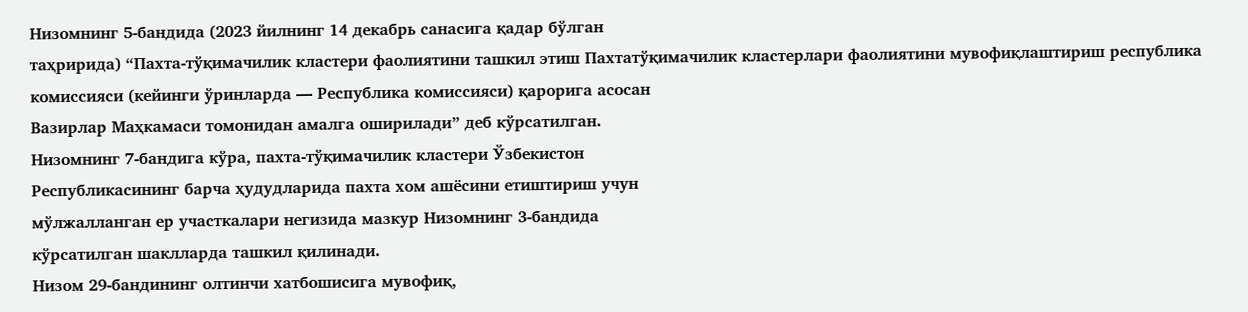Низомнинг 5-бандида (2023 йилнинг 14 декабрь санасига қадар бўлган
таҳририда) “Пахта-тўқимачилик кластери фаолиятини ташкил этиш Пахтатўқимачилик кластерлари фаолиятини мувофиқлаштириш республика
комиссияси (кейинги ўринларда — Республика комиссияси) қарорига асосан
Вазирлар Маҳкамаси томонидан амалга оширилади” деб кўрсатилган.
Низомнинг 7-бандига кўра, пахта-тўқимачилик кластери Ўзбекистон
Республикасининг барча ҳудудларида пахта хом ашёсини етиштириш учун
мўлжалланган ер участкалари негизида мазкур Низомнинг 3-бандида
кўрсатилган шаклларда ташкил қилинади.
Низом 29-бандининг олтинчи хатбошисига мувофиқ,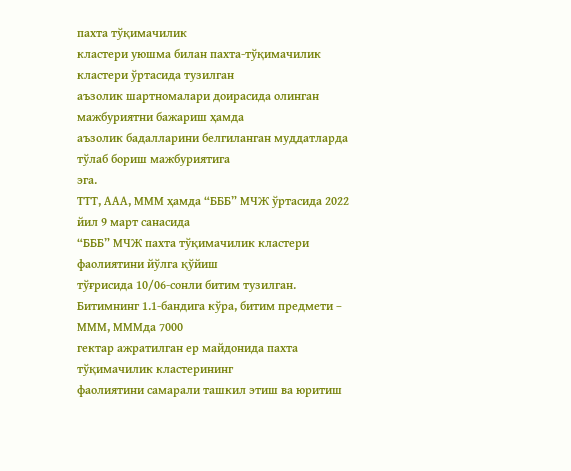пахта тўқимачилик
кластери уюшма билан пахта-тўқимачилик кластери ўртасида тузилган
аъзолик шартномалари доирасида олинган мажбуриятни бажариш ҳамда
аъзолик бадалларини белгиланган муддатларда тўлаб бориш мажбуриятига
эга.
ТТТ, ААА, МММ ҳамда “БББ” МЧЖ ўртасида 2022 йил 9 март санасида
“БББ” МЧЖ пахта тўқимачилик кластери фаолиятини йўлга қўйиш
тўғрисида 10/06-сонли битим тузилган.
Битимнинг 1.1-бандига кўра, битим предмети – МММ, МММда 7000
гектар ажратилган ер майдонида пахта тўқимачилик кластерининг
фаолиятини самарали ташкил этиш ва юритиш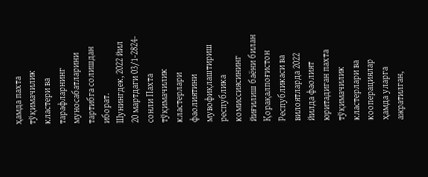ҳамда пахта тўқимачилик
кластери ва тарафларнинг муносабатларини тартибга солишдан иборат.
Шунингдек, 2022 йил 20 мартдаги 03/1-2824-сонли Пахта тўқимачилик
кластерлари фаолиятини мувофиқлаштириш республика комиссиясининг
йиғилиш баёни билан Қорақалпоғистон Республикаси ва вилоятларда 2022
йилда фаолият юритадиган пахта тўқимачилик кластерлари ва кооперациялар
ҳамда уларга ажратилган,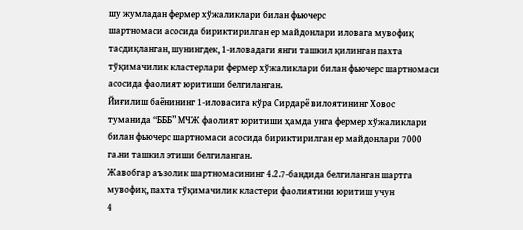шу жумладан фермер хўжаликлари билан фьючерс
шартномаси асосида бириктирилган ер майдонлари иловага мувофиқ
тасдиқланган, шунингдек, 1-иловадаги янги ташкил қилинган пахта
тўқимачилик кластерлари фермер хўжаликлари билан фьючерс шартномаси
асосида фаолият юритиши белгиланган.
Йиғилиш баёнининг 1-иловасига кўра Сирдарё вилоятининг Ховос
туманида “БББ” МЧЖ фаолият юритиши ҳамда унга фермер хўжаликлари
билан фьючерс шартномаси асосида бириктирилган ер майдонлари 7000
га.ни ташкил этиши белгиланган.
Жавобгар аъзолик шартномасининг 4.2.7-бандида белгиланган шартга
мувофиқ, пахта тўқимачилик кластери фаолиятини юритиш учун
4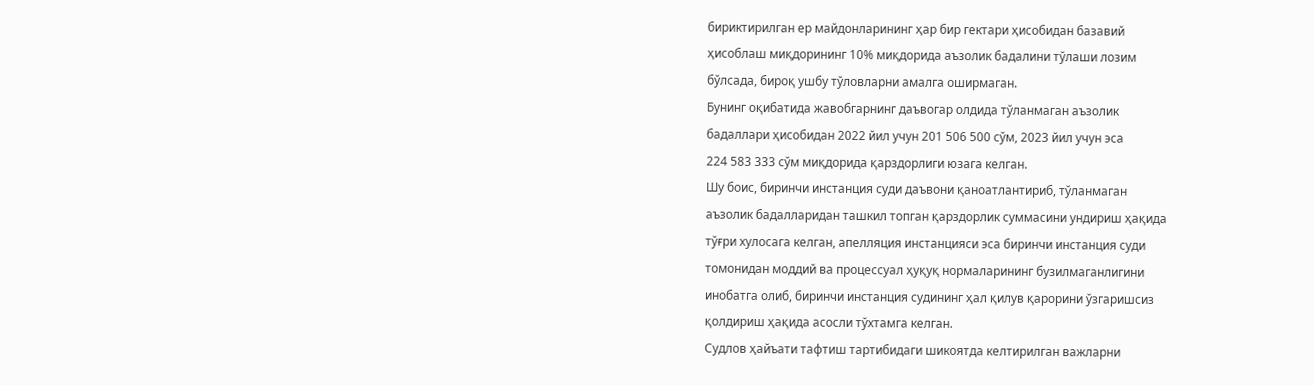бириктирилган ер майдонларининг ҳар бир гектари ҳисобидан базавий
ҳисоблаш миқдорининг 10% миқдорида аъзолик бадалини тўлаши лозим
бўлсада, бироқ ушбу тўловларни амалга оширмаган.
Бунинг оқибатида жавобгарнинг даъвогар олдида тўланмаган аъзолик
бадаллари ҳисобидан 2022 йил учун 201 506 500 сўм, 2023 йил учун эса
224 583 333 сўм миқдорида қарздорлиги юзага келган.
Шу боис, биринчи инстанция суди даъвони қаноатлантириб, тўланмаган
аъзолик бадалларидан ташкил топган қарздорлик суммасини ундириш ҳақида
тўғри хулосага келган, апелляция инстанцияси эса биринчи инстанция суди
томонидан моддий ва процессуал ҳуқуқ нормаларининг бузилмаганлигини
инобатга олиб, биринчи инстанция судининг ҳал қилув қарорини ўзгаришсиз
қолдириш ҳақида асосли тўхтамга келган.
Судлов ҳайъати тафтиш тартибидаги шикоятда келтирилган важларни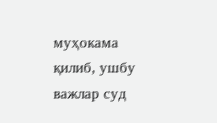муҳокама қилиб, ушбу важлар суд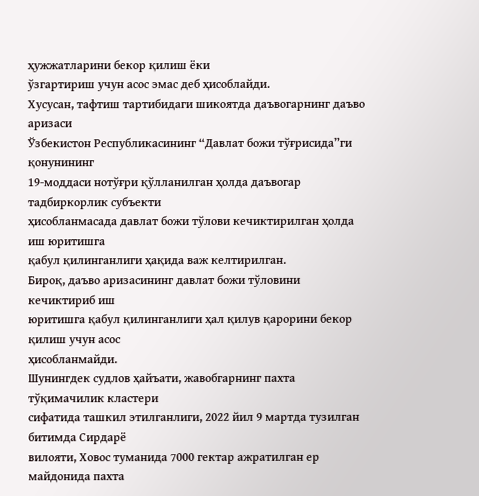ҳужжатларини бекор қилиш ёки
ўзгартириш учун асос эмас деб ҳисоблайди.
Хусусан, тафтиш тартибидаги шикоятда даъвогарнинг даъво аризаси
Ўзбекистон Республикасининг “Давлат божи тўғрисида”ги қонунининг
19-моддаси нотўғри қўлланилган ҳолда даъвогар тадбиркорлик субъекти
ҳисобланмасада давлат божи тўлови кечиктирилган ҳолда иш юритишга
қабул қилинганлиги ҳақида важ келтирилган.
Бироқ, даъво аризасининг давлат божи тўловини кечиктириб иш
юритишга қабул қилинганлиги ҳал қилув қарорини бекор қилиш учун асос
ҳисобланмайди.
Шунингдек судлов ҳайъати, жавобгарнинг пахта тўқимачилик кластери
сифатида ташкил этилганлиги, 2022 йил 9 мартда тузилган битимда Сирдарё
вилояти, Ховос туманида 7000 гектар ажратилган ер майдонида пахта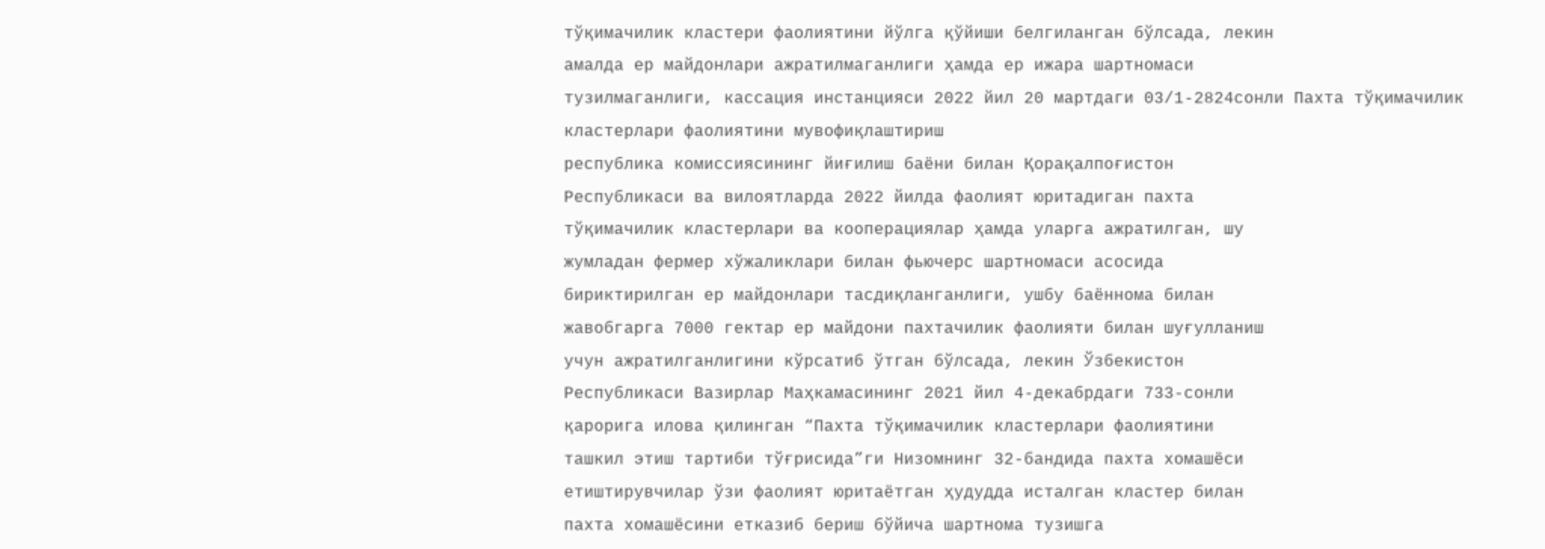тўқимачилик кластери фаолиятини йўлга қўйиши белгиланган бўлсада, лекин
амалда ер майдонлари ажратилмаганлиги ҳамда ер ижара шартномаси
тузилмаганлиги, кассация инстанцияси 2022 йил 20 мартдаги 03/1-2824сонли Пахта тўқимачилик кластерлари фаолиятини мувофиқлаштириш
республика комиссиясининг йиғилиш баёни билан Қорақалпоғистон
Республикаси ва вилоятларда 2022 йилда фаолият юритадиган пахта
тўқимачилик кластерлари ва кооперациялар ҳамда уларга ажратилган, шу
жумладан фермер хўжаликлари билан фьючерс шартномаси асосида
бириктирилган ер майдонлари тасдиқланганлиги, ушбу баённома билан
жавобгарга 7000 гектар ер майдони пахтачилик фаолияти билан шуғулланиш
учун ажратилганлигини кўрсатиб ўтган бўлсада, лекин Ўзбекистон
Республикаси Вазирлар Маҳкамасининг 2021 йил 4-декабрдаги 733-сонли
қарорига илова қилинган “Пахта тўқимачилик кластерлари фаолиятини
ташкил этиш тартиби тўғрисида”ги Низомнинг 32-бандида пахта хомашёси
етиштирувчилар ўзи фаолият юритаётган ҳудудда исталган кластер билан
пахта хомашёсини етказиб бериш бўйича шартнома тузишга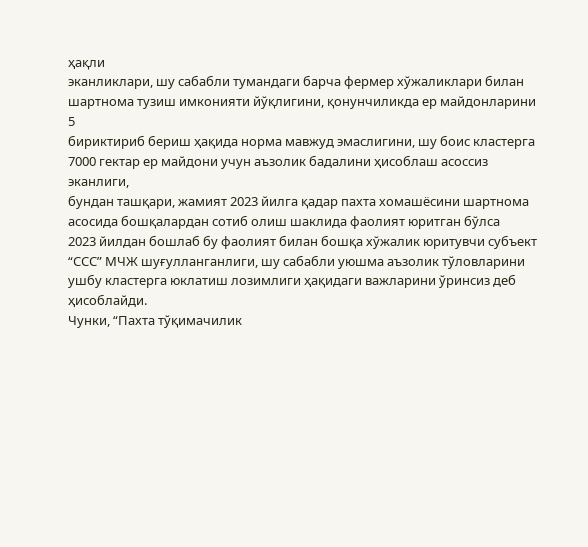ҳақли
эканликлари, шу сабабли тумандаги барча фермер хўжаликлари билан
шартнома тузиш имконияти йўқлигини, қонунчиликда ер майдонларини
5
бириктириб бериш ҳақида норма мавжуд эмаслигини, шу боис кластерга
7000 гектар ер майдони учун аъзолик бадалини ҳисоблаш асоссиз эканлиги,
бундан ташқари, жамият 2023 йилга қадар пахта хомашёсини шартнома
асосида бошқалардан сотиб олиш шаклида фаолият юритган бўлса
2023 йилдан бошлаб бу фаолият билан бошқа хўжалик юритувчи субъект
“ССС” МЧЖ шуғулланганлиги, шу сабабли уюшма аъзолик тўловларини
ушбу кластерга юклатиш лозимлиги ҳақидаги важларини ўринсиз деб
ҳисоблайди.
Чунки, “Пахта тўқимачилик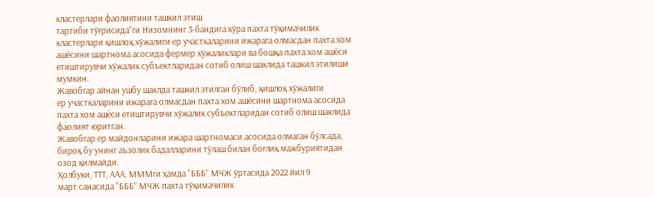кластерлари фаолиятини ташкил этиш
тартиби тўғрисида”ги Низомнинг 3-бандига кўра пахта тўқимачилик
кластерлари қишлоқ хўжалиги ер участкаларини ижарага олмасдан пахта хом
ашёсини шартнома асосида фермер хўжаликлари ва бошқа пахта хом ашёси
етиштирувчи хўжалик субъектларидан сотиб олиш шаклида ташкил этилиши
мумкин.
Жавобгар айнан ушбу шаклда ташкил этилган бўлиб, қишлоқ хўжалиги
ер участкаларини ижарага олмасдан пахта хом ашёсини шартнома асосида
пахта хом ашёси етиштирувчи хўжалик субъектларидан сотиб олиш шаклида
фаолият юритган.
Жавобгар ер майдонларини ижара шартномаси асосида олмаган бўлсада,
бироқ бу унинг аъзолик бадалларини тўлаш билан боғлиқ мажбуриятидан
озод қилмайди.
Ҳолбуки, ТТТ, ААА, МММги ҳамда “БББ” МЧЖ ўртасида 2022 йил 9
март санасида “БББ” МЧЖ пахта тўқимачилик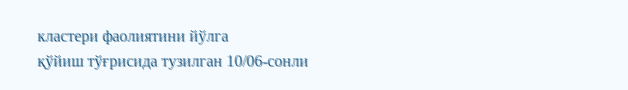кластери фаолиятини йўлга
қўйиш тўғрисида тузилган 10/06-сонли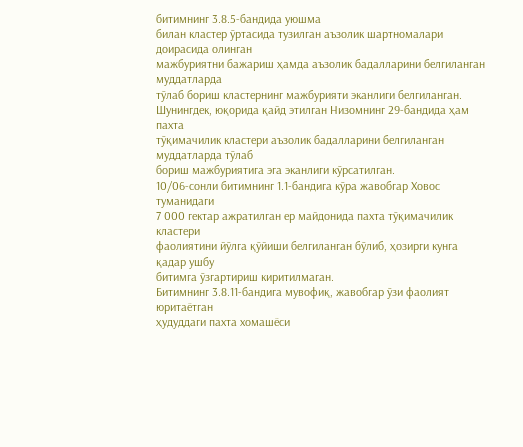битимнинг 3.8.5-бандида уюшма
билан кластер ўртасида тузилган аъзолик шартномалари доирасида олинган
мажбуриятни бажариш ҳамда аъзолик бадалларини белгиланган муддатларда
тўлаб бориш кластернинг мажбурияти эканлиги белгиланган.
Шунингдек, юқорида қайд этилган Низомнинг 29-бандида ҳам пахта
тўқимачилик кластери аъзолик бадалларини белгиланган муддатларда тўлаб
бориш мажбуриятига эга эканлиги кўрсатилган.
10/06-сонли битимнинг 1.1-бандига кўра жавобгар Ховос туманидаги
7 000 гектар ажратилган ер майдонида пахта тўқимачилик кластери
фаолиятини йўлга қўйиши белгиланган бўлиб, ҳозирги кунга қадар ушбу
битимга ўзгартириш киритилмаган.
Битимнинг 3.8.11-бандига мувофиқ, жавобгар ўзи фаолият юритаётган
ҳудуддаги пахта хомашёси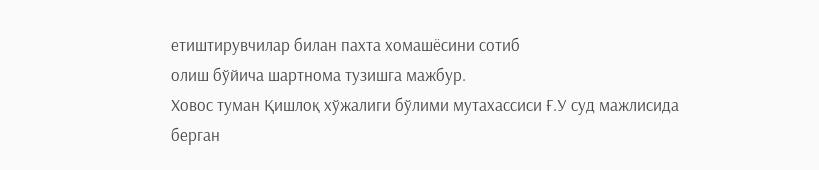етиштирувчилар билан пахта хомашёсини сотиб
олиш бўйича шартнома тузишга мажбур.
Ховос туман Қишлоқ хўжалиги бўлими мутахассиси Ғ.У суд мажлисида
берган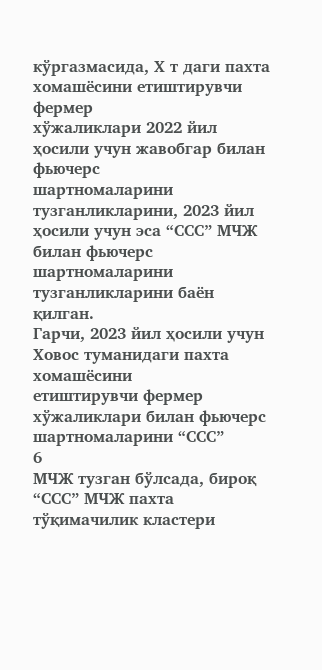кўргазмасида, Х т даги пахта хомашёсини етиштирувчи фермер
хўжаликлари 2022 йил ҳосили учун жавобгар билан фьючерс
шартномаларини тузганликларини, 2023 йил ҳосили учун эса “ССС” МЧЖ
билан фьючерс шартномаларини тузганликларини баён қилган.
Гарчи, 2023 йил ҳосили учун Ховос туманидаги пахта хомашёсини
етиштирувчи фермер хўжаликлари билан фьючерс шартномаларини “ССС”
6
МЧЖ тузган бўлсада, бироқ “ССС” МЧЖ пахта тўқимачилик кластери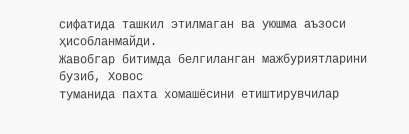сифатида ташкил этилмаган ва уюшма аъзоси ҳисобланмайди.
Жавобгар битимда белгиланган мажбуриятларини бузиб, Ховос
туманида пахта хомашёсини етиштирувчилар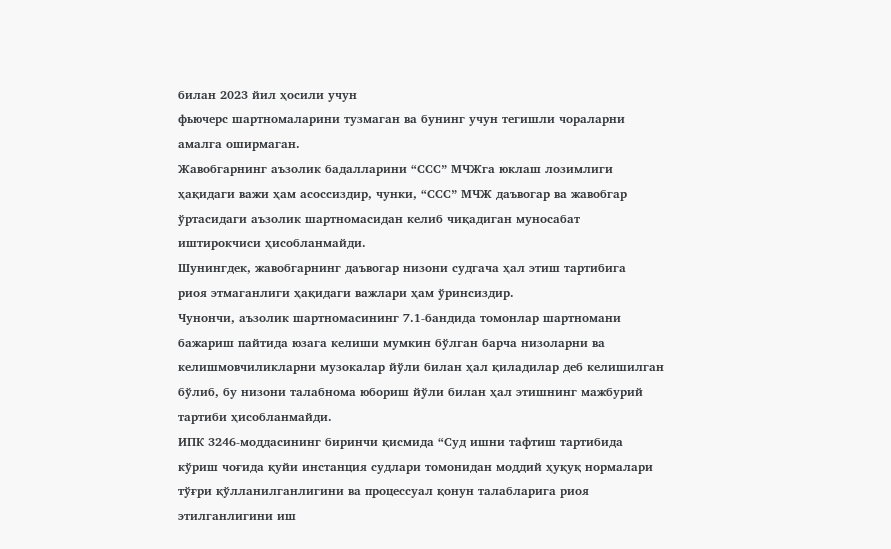билан 2023 йил ҳосили учун
фьючерс шартномаларини тузмаган ва бунинг учун тегишли чораларни
амалга оширмаган.
Жавобгарнинг аъзолик бадалларини “ССС” МЧЖга юклаш лозимлиги
ҳақидаги важи ҳам асоссиздир, чунки, “ССС” МЧЖ даъвогар ва жавобгар
ўртасидаги аъзолик шартномасидан келиб чиқадиган муносабат
иштирокчиси ҳисобланмайди.
Шунингдек, жавобгарнинг даъвогар низони судгача ҳал этиш тартибига
риоя этмаганлиги ҳақидаги важлари ҳам ўринсиздир.
Чунончи, аъзолик шартномасининг 7.1-бандида томонлар шартномани
бажариш пайтида юзага келиши мумкин бўлган барча низоларни ва
келишмовчиликларни музокалар йўли билан ҳал қиладилар деб келишилган
бўлиб, бу низони талабнома юбориш йўли билан ҳал этишнинг мажбурий
тартиби ҳисобланмайди.
ИПК 3246-моддасининг биринчи қисмида “Суд ишни тафтиш тартибида
кўриш чоғида қуйи инстанция судлари томонидан моддий ҳуқуқ нормалари
тўғри қўлланилганлигини ва процессуал қонун талабларига риоя
этилганлигини иш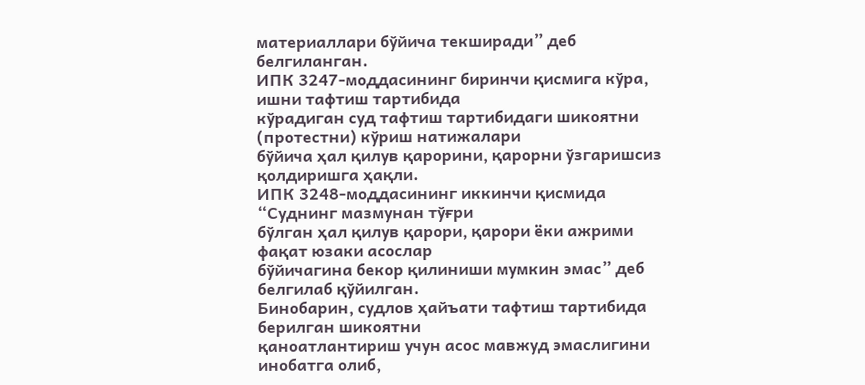материаллари бўйича текширади” деб белгиланган.
ИПК 3247-моддасининг биринчи қисмига кўра, ишни тафтиш тартибида
кўрадиган суд тафтиш тартибидаги шикоятни (протестни) кўриш натижалари
бўйича ҳал қилув қарорини, қарорни ўзгаришсиз қолдиришга ҳақли.
ИПК 3248-моддасининг иккинчи қисмида “Суднинг мазмунан тўғри
бўлган ҳал қилув қарори, қарори ёки ажрими фақат юзаки асослар
бўйичагина бекор қилиниши мумкин эмас” деб белгилаб қўйилган.
Бинобарин, судлов ҳайъати тафтиш тартибида берилган шикоятни
қаноатлантириш учун асос мавжуд эмаслигини инобатга олиб,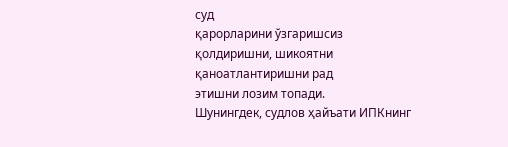суд
қарорларини ўзгаришсиз қолдиришни, шикоятни қаноатлантиришни рад
этишни лозим топади.
Шунингдек, судлов ҳайъати ИПКнинг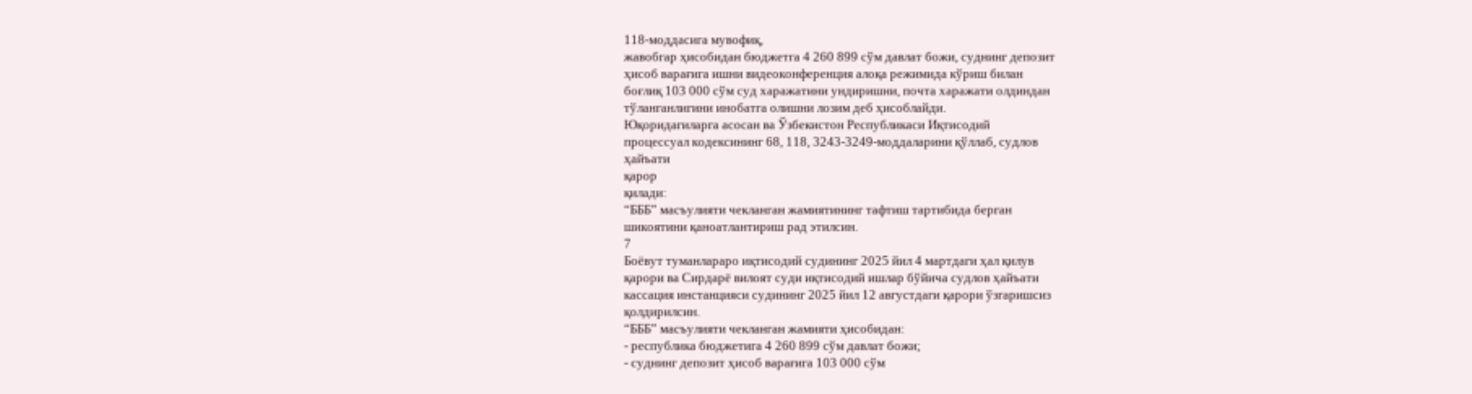118-моддасига мувофиқ,
жавобгар ҳисобидан бюджетга 4 260 899 сўм давлат божи, суднинг депозит
ҳисоб варағига ишни видеоконференция алоқа режимида кўриш билан
боғлиқ 103 000 сўм суд харажатини ундиришни, почта харажати олдиндан
тўланганлигини инобатга олишни лозим деб ҳисоблайди.
Юқоридагиларга асосан ва Ўзбекистон Республикаси Иқтисодий
процессуал кодексининг 68, 118, 3243-3249-моддаларини қўллаб, судлов
ҳайъати
қарор
қилади:
“БББ” масъулияти чекланган жамиятининг тафтиш тартибида берган
шикоятини қаноатлантириш рад этилсин.
7
Боёвут туманлараро иқтисодий судининг 2025 йил 4 мартдаги ҳал қилув
қарори ва Сирдарё вилоят суди иқтисодий ишлар бўйича судлов ҳайъати
кассация инстанцияси судининг 2025 йил 12 августдаги қарори ўзгаришсиз
қолдирилсин.
“БББ” масъулияти чекланган жамияти ҳисобидан:
- республика бюджетига 4 260 899 сўм давлат божи;
- суднинг депозит ҳисоб варағига 103 000 сўм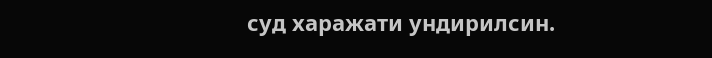суд харажати ундирилсин.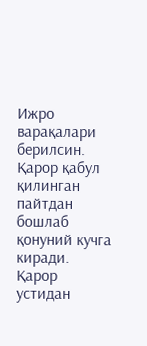Ижро варақалари берилсин.
Қарор қабул қилинган пайтдан бошлаб қонуний кучга киради.
Қарор устидан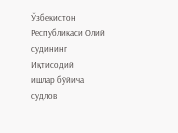Ўзбекистон Республикаси Олий судининг Иқтисодий
ишлар бўйича судлов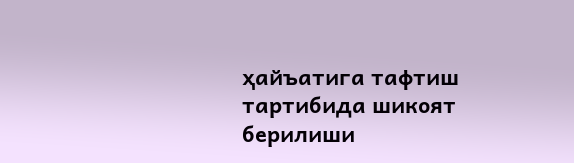ҳайъатига тафтиш тартибида шикоят берилиши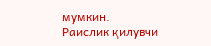мумкин.
Раислик қилувчи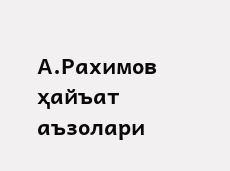А.Рахимов
ҳайъат аъзолари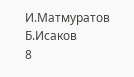И.Матмуратов
Б.Исаков
8